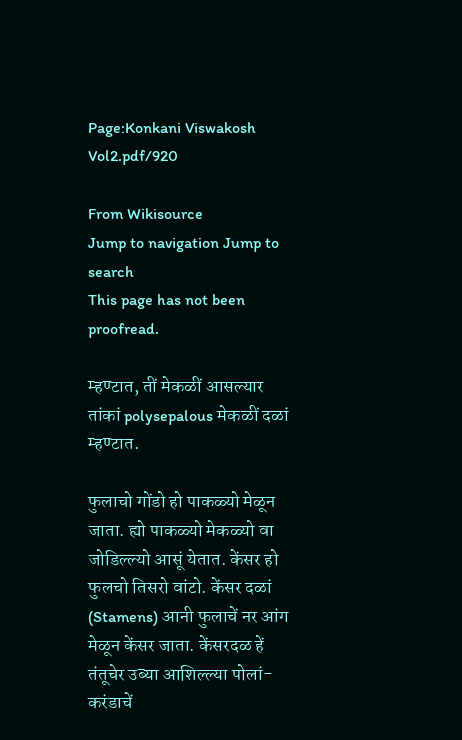Page:Konkani Viswakosh Vol2.pdf/920

From Wikisource
Jump to navigation Jump to search
This page has not been proofread.

म्हण्टात, तीं मेकळीं आसल्यार तांकां polysepalous मेकळीं दळां म्हण्टात.

फुलाचो गोंडो हो पाकळ्यो मेळून जाता. ह्यो पाकळ्यो मेकळ्यो वा जोडिल्ल्यो आसूं येतात. केंसर हो फुलचो तिसरो वांटो. केंसर दळां (Stamens) आनी फुलाचें नर आंग मेळून केंसर जाता. केंसरदळ हें तंतूचेर उब्या आशिल्ल्या पोलां-करंडाचें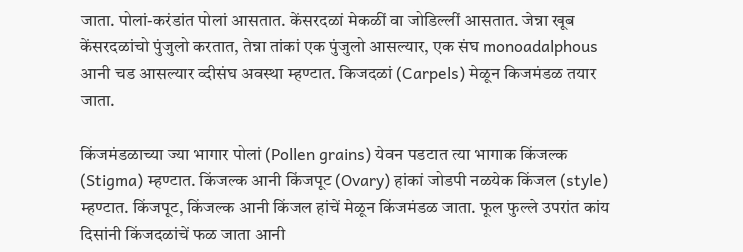जाता. पोलां-करंडांत पोलां आसतात. केंसरदळां मेकळीं वा जोडिल्लीं आसतात. जेन्ना खूब केंसरदळांचो पुंजुलो करतात, तेन्ना तांकां एक पुंजुलो आसल्यार, एक संघ monoadalphous आनी चड आसल्यार व्दीसंघ अवस्था म्हण्टात. किजदळां (Carpels) मेळून किजमंडळ तयार जाता.

किंजमंडळाच्या ज्या भागार पोलां (Pollen grains) येवन पडटात त्या भागाक किंजल्क (Stigma) म्हण्टात. किंजल्क आनी किंजपूट (Ovary) हांकां जोडपी नळयेक किंजल (style) म्हण्टात. किंजपूट, किंजल्क आनी किंजल हांचें मेळून किंजमंडळ जाता. फूल फुल्ले उपरांत कांय दिसांनी किंजदळांचें फळ जाता आनी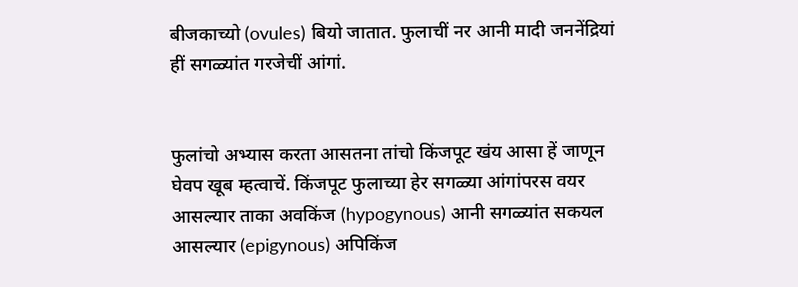बीजकाच्यो (ovules) बियो जातात. फुलाचीं नर आनी मादी जननेंद्रियां हीं सगळ्यांत गरजेचीं आंगां.


फुलांचो अभ्यास करता आसतना तांचो किंजपूट खंय आसा हें जाणून घेवप खूब म्हत्वाचें. किंजपूट फुलाच्या हेर सगळ्या आंगांपरस वयर आसल्यार ताका अवकिंज (hypogynous) आनी सगळ्यांत सकयल आसल्यार (epigynous) अपिकिंज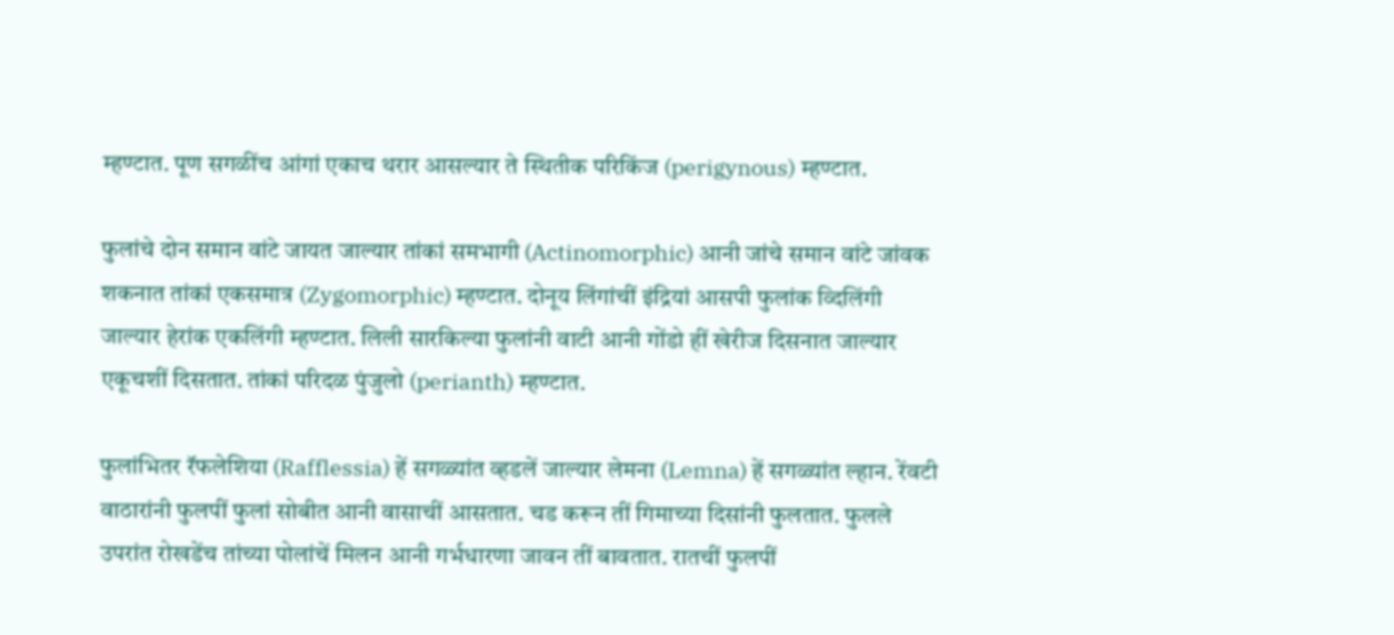म्हण्टात. पूण सगळींच आंगां एकाच थरार आसल्यार ते स्थितीक परिकिंज (perigynous) म्हण्टात.

फुलांचे दोन समान वांटे जायत जाल्यार तांकां समभागी (Actinomorphic) आनी जांचे समान वांटे जांवक शकनात तांकां एकसमात्र (Zygomorphic) म्हण्टात. दोनूय लिंगांचीं इंद्रियां आसपी फुलांक व्दिलिंगी जाल्यार हेरांक एकलिंगी म्हण्टात. लिली सारकिल्या फुलांनी वाटी आनी गोंडो हीं खेरीज दिसनात जाल्यार एकूचशीं दिसतात. तांकां परिदळ पुंजुलो (perianth) म्हण्टात.

फुलांभितर रॅफलेशिया (Rafflessia) हें सगळ्यांत व्हडलें जाल्यार लेमना (Lemna) हें सगळ्यांत ल्हान. रेंवटी वाठारांनी फुलपीं फुलां सोबीत आनी वासाचीं आसतात. चड करून तीं गिमाच्या दिसांनी फुलतात. फुलले उपरांत रोखडेंच तांच्या पोलांचें मिलन आनी गर्भधारणा जावन तीं बावतात. रातचीं फुलपीं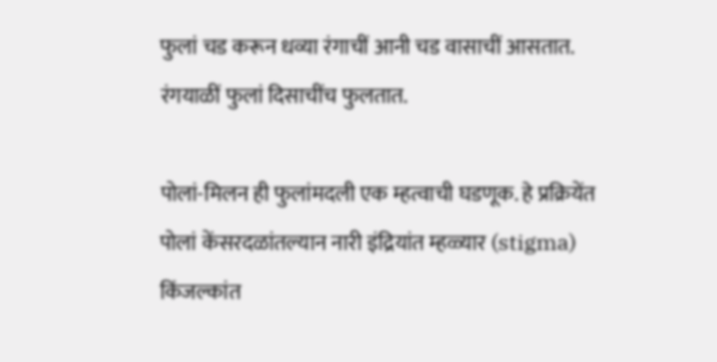फुलां चड करून धव्या रंगाचीं आनी चड वासाचीं आसतात. रंगयाळीं फुलां दिसाचींच फुलतात.

पोलां-मिलन ही फुलांमदली एक म्हत्वाची घडणूक. हे प्रक्रियेंत पोलां केंसरदळांतल्यान नारी इंद्रियांत म्हळ्यार (stigma) किंजल्कांत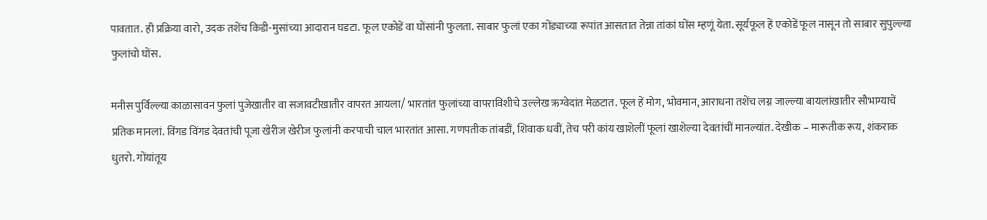पावतात. ही प्रक्रिया वारो, उदक तशेंच किडी-मुसांच्या आदारान घडटा. फूल एकोडें वा घोंसांनी फुलता. साबार फुलां एका गोंड्याच्या रूपांत आसतात तेन्ना तांकां घोंस म्हणूं येता. सूर्यफूल हें एकोडें फूल नासून तो साबार सुपुल्ल्या फुलांचो घोंस.

मनीस पुर्विल्ल्या काळासावन फुलां पुजेखातीर वा सजावटीखातीर वापरत आयला/ भारतांत फुलांच्या वापराविशीचे उल्लेख ऋग्वेदांत मेळटात. फूल हें मोग, भोवमान, आराधना तशेंच लग्न जाल्ल्या बायलांखातीर सौभाग्याचें प्रतिक मानलां. विंगड विंगड देवतांची पूजा खेरीज खेरीज फुलांनी करपाची चाल भारतांत आसा. गणपतीक तांबडीं, शिवाक धवीं, तेच परी कांय खाशेलीं फूलां खाशेल्या देवतांचीं मानल्यांत. देखीक – मारूतीक रूय, शंकराक धुतरो. गोंयांतूय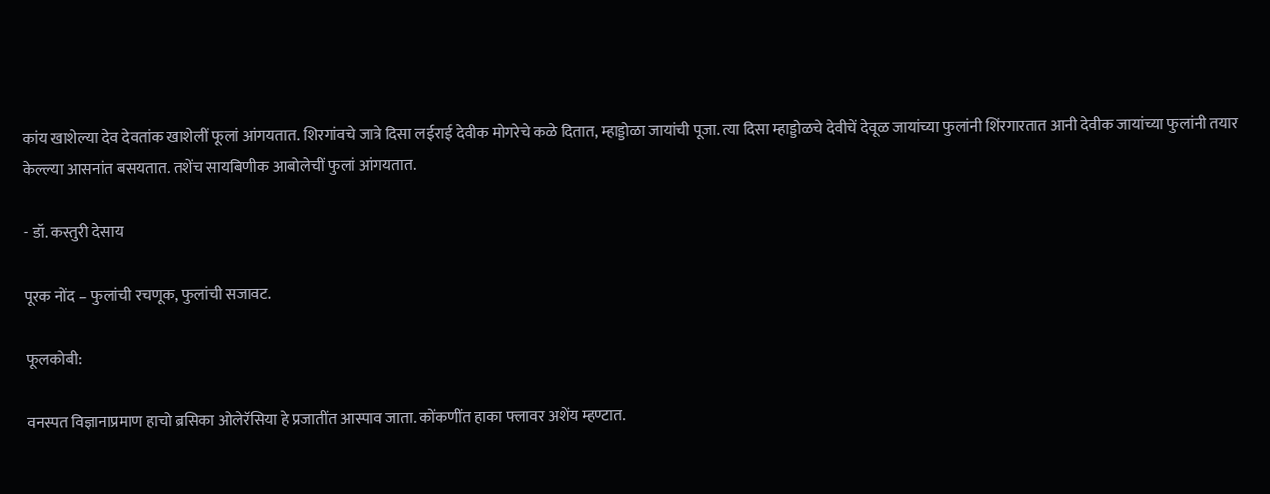कांय खाशेल्या देव देवतांक खाशेलीं फूलां आंगयतात. शिरगांवचे जात्रे दिसा लईराई देवीक मोगरेचे कळे दितात, म्हाड्डोळा जायांची पूजा. त्या दिसा म्हाड्डोळचे देवीचें देवूळ जायांच्या फुलांनी शिंरगारतात आनी देवीक जायांच्या फुलांनी तयार केल्ल्या आसनांत बसयतात. तशेंच सायबिणीक आबोलेचीं फुलां आंगयतात.

- डॉ. कस्तुरी देसाय

पूरक नोंद – फुलांची रचणूक, फुलांची सजावट.

फूलकोबी:

वनस्पत विज्ञानाप्रमाण हाचो ब्रसिका ओलेरॅसिया हे प्रजातींत आस्पाव जाता. कोंकणींत हाका फ्लावर अशेंय म्हण्टात.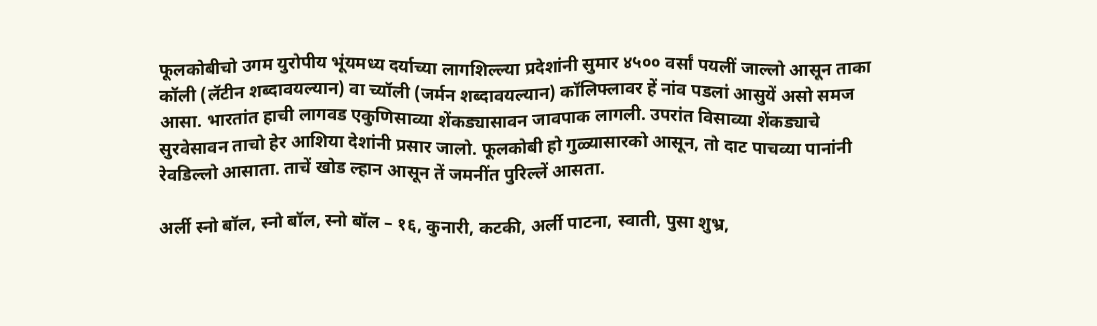फूलकोबीचो उगम युरोपीय भूंयमध्य दर्याच्या लागशिल्ल्या प्रदेशांनी सुमार ४५०० वर्सां पयलीं जाल्लो आसून ताका कॉली (लॅटीन शब्दावयल्यान) वा च्यॉली (जर्मन शब्दावयल्यान) कॉलिफ्लावर हें नांव पडलां आसुयें असो समज आसा. भारतांत हाची लागवड एकुणिसाव्या शेंकड्यासावन जावपाक लागली. उपरांत विसाव्या शेंकड्याचे सुरवेसावन ताचो हेर आशिया देशांनी प्रसार जालो. फूलकोबी हो गुळ्यासारको आसून, तो दाट पाचव्या पानांनी रेवडिल्लो आसाता. ताचें खोड ल्हान आसून तें जमनींत पुरिल्लें आसता.

अर्ली स्नो बॉल, स्नो बॉल, स्नो बॉल – १६, कुनारी, कटकी, अर्ली पाटना, स्वाती, पुसा शुभ्र,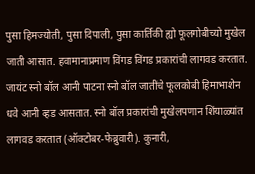पुसा हिमज्योती, पुसा दिपाली, पुसा कार्तिकी ह्यो फूलगोबीच्यो मुखेल जाती आसात. हवामानाप्रमाण विंगड विंगड प्रकारांची लागवड करतात. जायंट स्नो बॉल आनी पाटना स्नो बॉल जातींचे फूलकोबी हिमाभाशेन धवे आनी व्हड आसतात. स्नो बॉल प्रकारांची मुखेलपणान शिंयाळ्यांत लागवड करतात (ऑक्टोबर-फेब्रुवारी). कुनारी,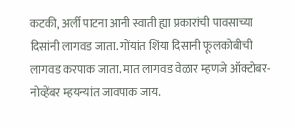कटकी, अर्ली पाटना आनी स्वाती ह्या प्रकारांची पावसाच्या दिसांनी लागवड जाता. गोंयांत शिंया दिसानी फूलकोबीची लागवड करपाक जाता. मात लागवड वेळार म्हणजे ऑक्टोबर-नोव्हेंबर म्हयन्यांत जावपाक जाय.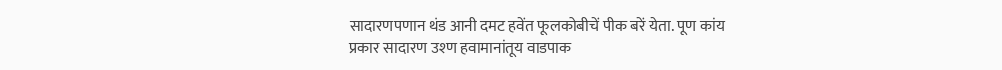सादारणपणान थंड आनी दमट हवेंत फूलकोबीचें पीक बरें येता. पूण कांय प्रकार सादारण उश्ण हवामानांतूय वाडपाक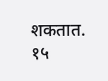शकतात. १५